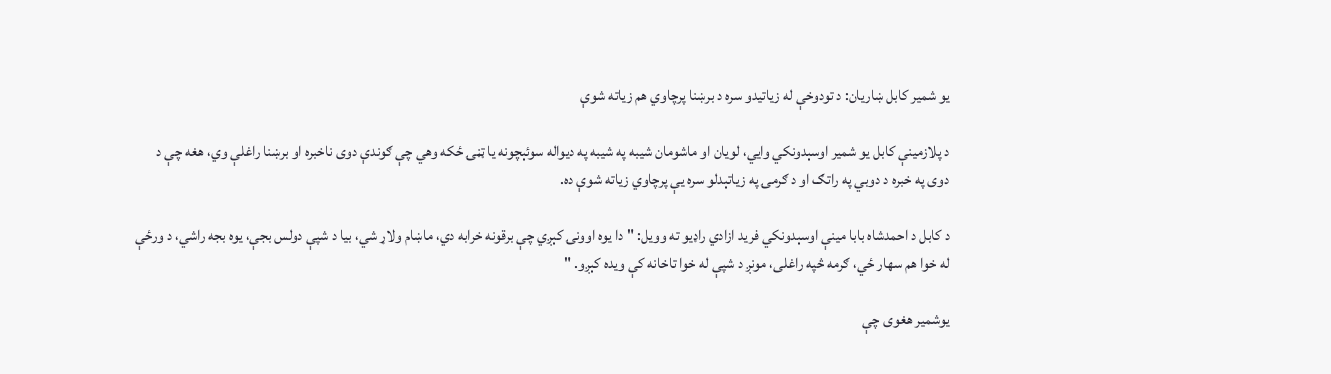یو شمیر کابل ښاریان: د تودوخې له زیاتیدو سره د برښنا پرچاوي هم زیاته شوې

د پلازمینې کابل یو شمیر اوسېدونکي وايي، لویان او ماشومان شیبه په شیبه په دیواله سوئېچونه یا ټڼۍ ځکه وهي چې ګوندې دوی ناخبره او برښنا راغلې وي، هغه چې د دوی په خبره د دوبي په راتګ او د ګرمۍ په زیاتېدلو سره یې پرچاوي زیاته شوې ده.

د کابل د احمدشاه بابا مینې اوسېدونکي فرید ازادي راډیو ته وویل: " دا یوه اوونۍ کېږي چې برقونه خرابه دي، ماښام ولاړ شي، بیا د شپې دولس بجې، یوه بجه راشي، د ورځې له خوا هم سهار ځي، ګرمه څپه راغلی، مونږ د شپې له خوا تاخانه کې ویده کېږو. "

یوشمیر هغوی چې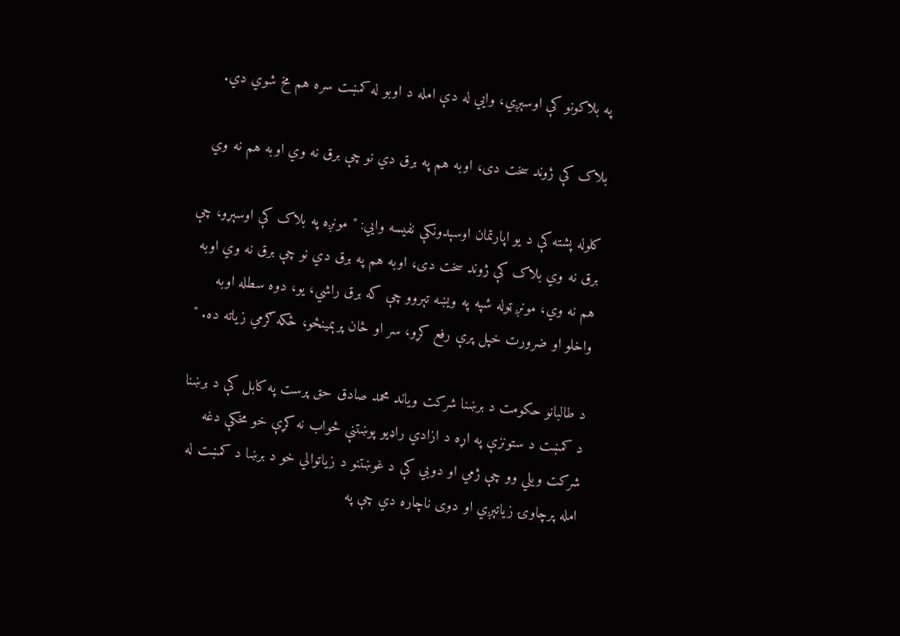په بلاکونو کې اوسېږي، وايي له دې امله د اوبو له کمښت سره هم مخ شوي دي.

بلاک کې ژوند سخت دی، اوبه هم په برق دي نو چې برق نه وي اوبه هم نه وي

کلوله پشته کې د یو اپارتمان اوسېدونکې نفیسه وايي: " مونږه په بلاک کې اوسېړو، چې برق نه وي بلاک کې ژوند سخت دی، اوبه هم په برق دي نو چې برق نه وي اوبه هم نه وي، مونږ ټوله شپه په ویښه تېروو چې که برق راشي، یو، دوه سطله اوبه واخلو او ضرورت خپل پرې رفع کړو، سر او ځان پرېمینځو، ځکه ګرمي زیاته ده. "

د طالبانو حکومت د برښنا شرکت ویاند محمد صادق حق پرست په کابل کې د برښنا د کمښت د ستونزې په اړه د ازادي راډیو پوښتنې ځواب نه کړې خو مخکې دغه شرکت ویلي وو چې ژمي او دوبي کې د غوښتنو د زیاتوالي خو د برښا د کمښت له امله پرچاوۍ زیاتېږي او دوی ناچاره دي چې په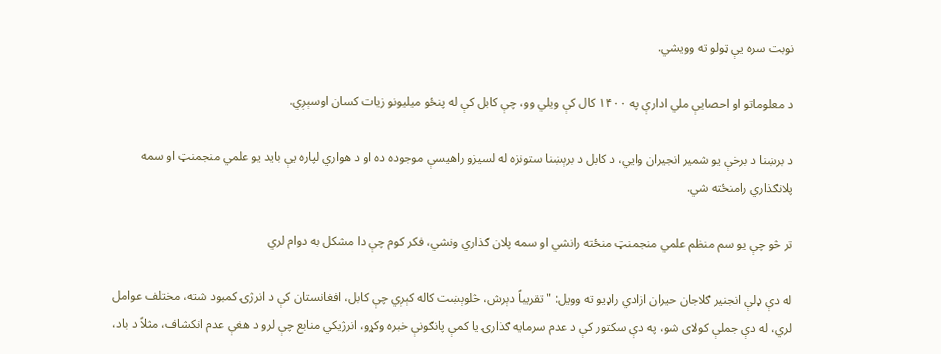نوبت سره یې ټولو ته وویشي.

د معلوماتو او احصایې ملي ادارې په ۱۴۰۰ کال کې ویلي وو، چې کابل کې له پنځو میلیونو زیات کسان اوسېږي.

د برښنا د برخې یو شمیر انجیران وايي، د کابل د برېښنا ستونزه له لسیزو راهیسې موجوده ده او د هواري لپاره یې باید یو علمي منجمنټ او سمه پلانګذاري رامنځته شي.

تر څو چې یو سم منظم علمي منجمنټ منځته رانشي او سمه پلان ګذاري ونشي، فکر کوم چې دا مشکل به دوام لري

له دې ډلې انجنیر ګلاجان حیران ازادي راډیو ته وویل: " تقریباً دېرش، څلوېښت کاله کېږي چې کابل، افغانستان کې د انرژۍ کمبود شته، مختلف عوامل لري، له دې جملې کولای شو، په دې سکتور کې د عدم سرمایه ګذارۍ یا کمې پانګونې خبره وکړو، انرژیکي منابع چې لرو د هغې عدم انکشاف، مثلاً د باد،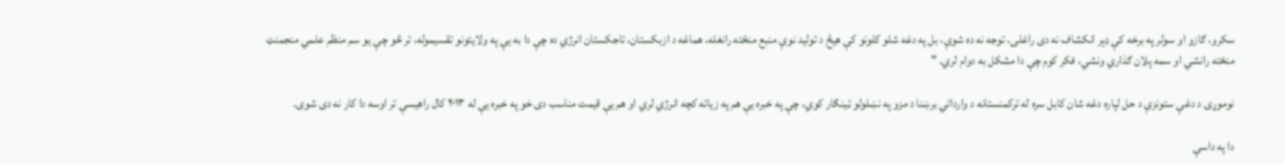سکرو، ګازو او سولر په برخه کې ډېر انکشاف نه دی راغلی، توجه نه ده شوې، بل په دغه شلو کلونو کې هیڅ د تولید نوې منبع منځته رانغله، هماغه د ازبکستان، تاجکستان انرژي ده چې دا به یې په ولایتونو تقسیموله، تر څو چې یو سم منظم علمي منجمنټ منځته رانشي او سمه پلان ګذاري ونشي، فکر کوم چې دا مشکل به دوام لري. "

نوموړی د دغې ستونزې د حل لپاره دغه شان کابل سره له ترکمنستانه د وارداتي برښنا د مزو په نښلولو ټینګار کوي، چې په خبره یې هم په زیاته کچه انرژي لري او هم یې قیمت مناسب دی خو په خبره یې له ۲۰۱۳ کال راهیسې تر اوسه دا کار نه دی شوی.

دا په داسې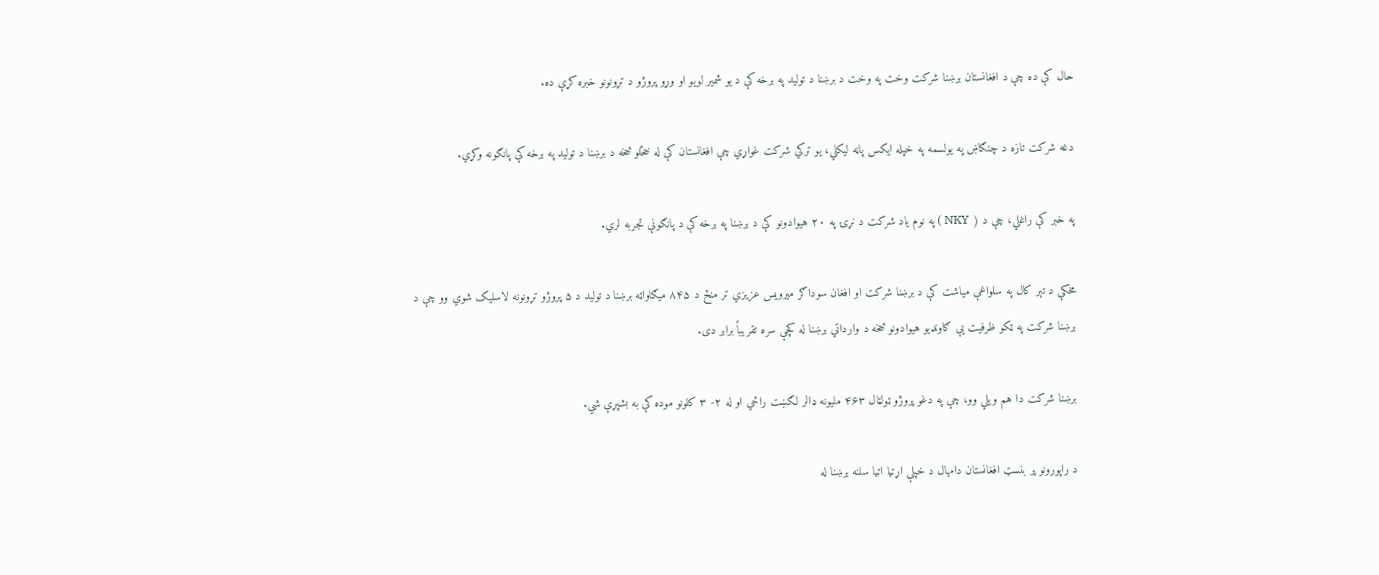حال کې ده چې د افغانستان برښنا شرکت وخت په وخت د برښنا د تولید په برخه کې د یو شمیر لویو او وړو پروژو د تړونونو خبره کړې ده.

دغه شرکت تازه د چنګاښ په یولسمه په خپله ایکس پاڼه لیکلي، یو ترکي شرکت غواړي چې افغانستان کې له خځلو څخه د برښنا د تولید په برخه کې پانګونه وکړي.

په خبر کې راغلي، چې د ( NKY ) په نوم یاد شرکت د نړۍ په ۲۰ هیوادونو کې د برښنا په برخه کې د پانګونې تجربه لري.

مخکې د تېر کال په سلواغې میاشت کې د برښنا شرکت او افغان سوداګر میرویس عزیزي تر منځ د ۸۴۵ میګاواټه برښنا د تولید د ۵ پروژو تړونونه لاسلیک شوي وو چې د برښنا شرکت په ټکو ظرفیت یې ګاونډیو هیوادونو څخه د وارداتي برښنا له کچې سره تقریباً برابر دی.

برښنا شرکت دا هم ویلي وو، چې په دغو پروژو ټولټال ۴۶۳ ملیونه ډالر لګښت راځي او له ۲- ۳ کلونو موده کې به بشپړې شي.

د راپورونو پر بنسټ افغانستان دامهال د خپلې اړتیا اتیا سلنه برښنا له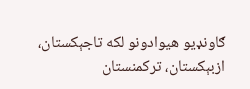ګاونډیو هیوادونو لکه تاجېکستان، ازبېکستان، ترکمنستان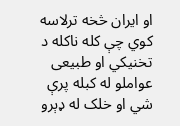او ایران څخه ترلاسه کوي چې کله ناکله د تخنیکي او طبیعی عواملو له کبله پرې شي او خلک له ډېرو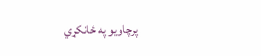پرچاویو په ځانکړي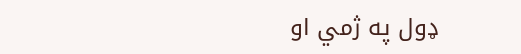ډول په ژمي او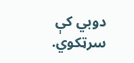دوبي کې سرټکوي.